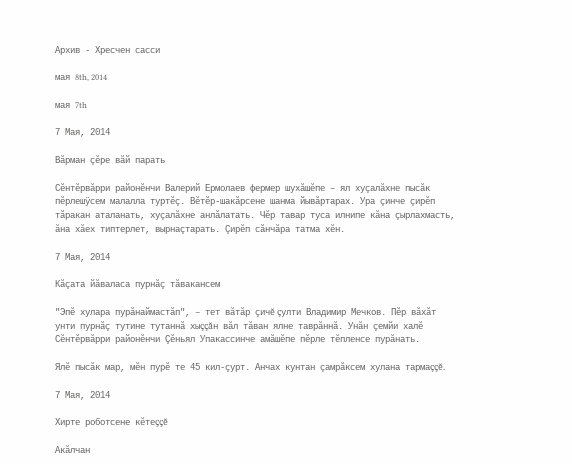Архив - Хресчен сасси

мая 8th, 2014

мая 7th

7 Мая, 2014

Вăрман çĕре вăй парать

Сĕнтĕрвăрри районĕнчи Валерий Ермолаев фермер шухăшĕпе – ял хуçалăхне пысăк пĕрлешÿсем малалла туртĕç. Вĕтĕр-шакăрсене шанма йывăртарах. Ура çинче çирĕп тăракан аталанать, хуçалăхне анлăлатать. Чĕр тавар туса илнипе кăна çырлахмасть, ăна хăех типтерлет, вырнаçтарать. Çирĕп сăнчăра татма хĕн.

7 Мая, 2014

Кăçата йăваласа пурнăç тăвакансем

"Эпĕ хулара пурăнаймастăп", – тет вăтăр çичĕ çулти Владимир Мечков. Пĕр вăхăт унти пурнăç тутине тутаннă хыççăн вăл тăван ялне таврăннă. Унăн çемйи халĕ Сĕнтĕрвăрри районĕнчи Çĕньял Упакассинче амăшĕпе пĕрле тĕпленсе пурăнать.

Ялĕ пысăк мар, мĕн пурĕ те 45 кил-çурт. Анчах кунтан çамрăксем хулана тармаççĕ.

7 Мая, 2014

Хирте роботсене кĕтеççĕ

Акăлчан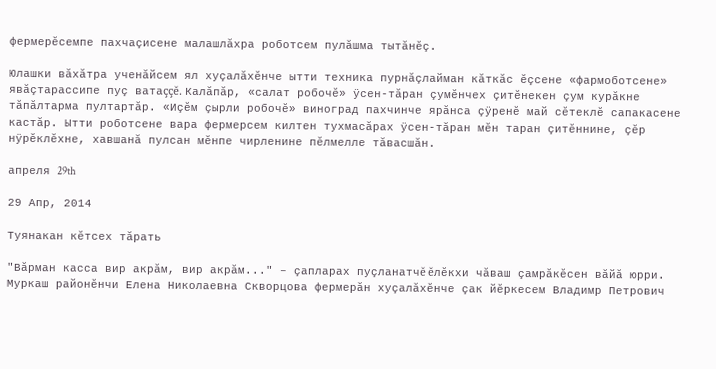фермерĕсемпе пахчаçисене малашлăхра роботсем пулăшма тытăнĕç.

Юлашки вăхăтра ученăйсем ял хуçалăхĕнче ытти техника пурнăçлайман кăткăс ĕçсене «фармоботсене» явăçтарассипе пуç ватаççĕ. Калăпăр, «салат робочĕ» ÿсен-тăран çумĕнчех çитĕнекен çум курăкне тăпăлтарма пултартăр. «Иçĕм çырли робочĕ» виноград пахчинче ярăнса çÿренĕ май сĕтеклĕ сапакасене кастăр. Ытти роботсене вара фермерсем килтен тухмасăрах ÿсен-тăран мĕн таран çитĕннине, çĕр нÿрĕклĕхне, хавшанă пулсан мĕнпе чирленине пĕлмелле тăвасшăн.

апреля 29th

29 Апр, 2014

Туянакан кĕтсех тăрать

"Вăрман касса вир акрăм, вир акрăм..." – çапларах пуçланатчĕ ĕлĕкхи чăваш çамрăкĕсен вăйă юрри. Муркаш районĕнчи Елена Николаевна Скворцова фермерăн хуçалăхĕнче çак йĕркесем Владимр Петрович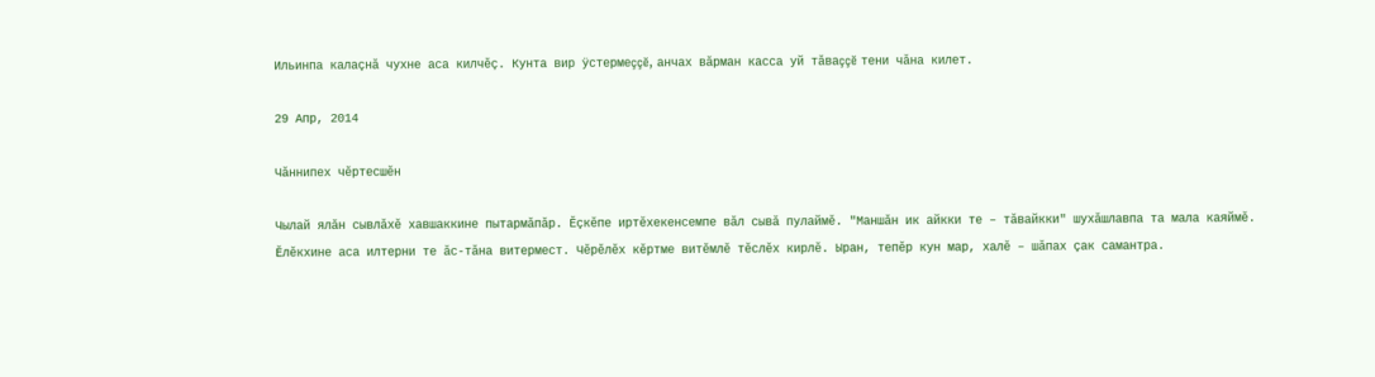Ильинпа калаçнă чухне аса килчĕç. Кунта вир ÿстермеççĕ, анчах вăрман касса уй тăваççĕ тени чăна килет.

29 Апр, 2014

Чăннипех чĕртесшĕн

Чылай ялăн сывлăхĕ хавшаккине пытармăпăр. Ĕçкĕпе иртĕхекенсемпе вăл сывă пулаймĕ. "Маншăн ик айкки те – тăвайкки" шухăшлавпа та мала каяймĕ. Ĕлĕкхине аса илтерни те ăс-тăна витермест. Чĕрĕлĕх кĕртме витĕмлĕ тĕслĕх кирлĕ. Ыран, тепĕр кун мар, халĕ – шăпах çак самантра.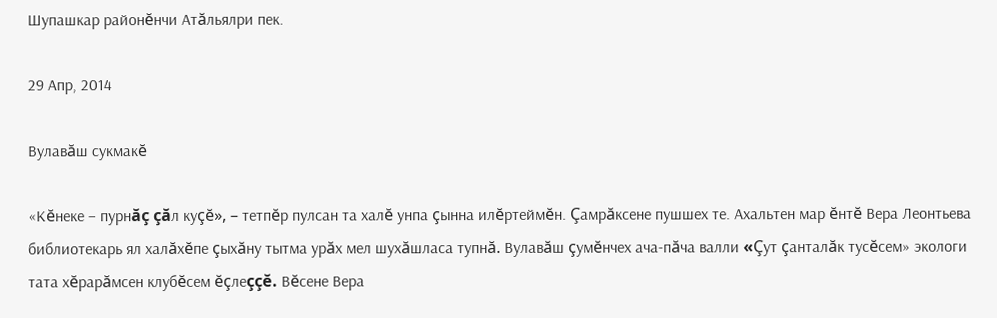Шупашкар районĕнчи Атăльялри пек.

29 Апр, 2014

Вулавăш сукмакĕ

«Кĕнеке – пурнăç çăл куçĕ», – тетпĕр пулсан та халĕ унпа çынна илĕртеймĕн. Çамрăксене пушшех те. Ахальтен мар ĕнтĕ Вера Леонтьева библиотекарь ял халăхĕпе çыхăну тытма урăх мел шухăшласа тупнă. Вулавăш çумĕнчех ача-пăча валли «Çут çанталăк тусĕсем» экологи тата хĕрарăмсен клубĕсем ĕçлеççĕ. Вĕсене Вера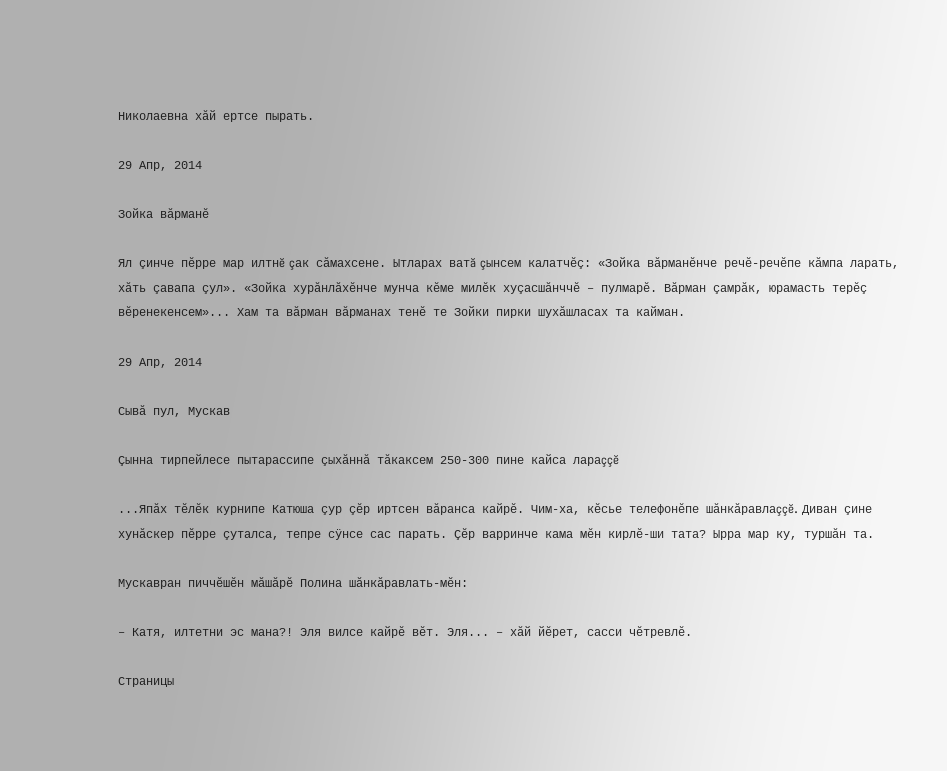Николаевна хăй ертсе пырать.

29 Апр, 2014

Зойка вăрманĕ

Ял çинче пĕрре мар илтнĕ çак сăмахсене. Ытларах ватă çынсем калатчĕç: «Зойка вăрманĕнче речĕ-речĕпе кăмпа ларать, хăть çавапа çул». «Зойка хурăнлăхĕнче мунча кĕме милĕк хуçасшăнччĕ – пулмарĕ. Вăрман çамрăк, юрамасть терĕç вĕренекенсем»... Хам та вăрман вăрманах тенĕ те Зойки пирки шухăшласах та кайман.

29 Апр, 2014

Сывă пул, Мускав

Çынна тирпейлесе пытарассипе çыхăннă тăкаксем 250-300 пине кайса лараççĕ

...Япăх тĕлĕк курнипе Катюша çур çĕр иртсен вăранса кайрĕ. Чим-ха, кĕсье телефонĕпе шăнкăравлаççĕ. Диван çине хунăскер пĕрре çуталса, тепре сÿнсе сас парать. Çĕр варринче кама мĕн кирлĕ-ши тата? Ырра мар ку, туршăн та.

Мускавран пиччĕшĕн мăшăрĕ Полина шăнкăравлать-мĕн:

– Катя, илтетни эс мана?! Эля вилсе кайрĕ вĕт. Эля... – хăй йĕрет, сасси чĕтревлĕ.

Страницы